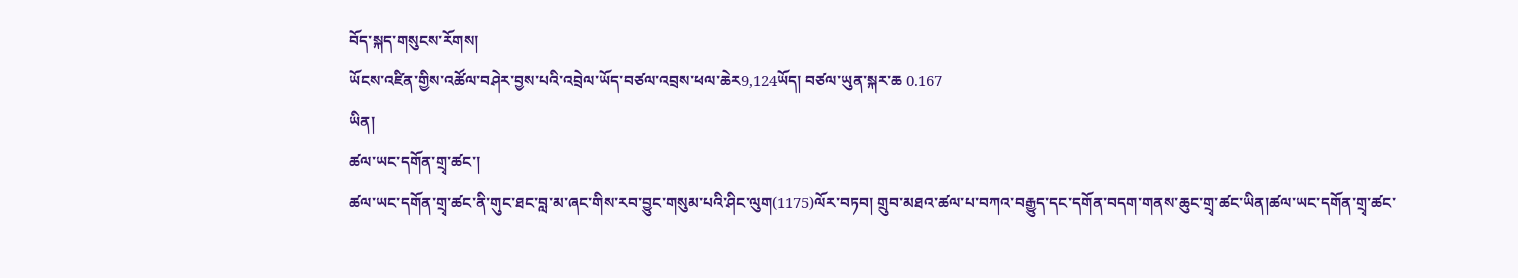བོད་སྐད་གསུངས་རོགས།
ཡོངས་འཛིན་གྱིས་འཚོལ་བཤེར་བྱས་པའི་འབྲེལ་ཡོད་བཙལ་འབྲས་ཕལ་ཆེར9,124ཡོད། བཙལ་ཡུན་སྐར་ཆ 0.167
ཡིན།
ཚལ་ཡང་དགོན་གྲྭ་ཚང་།
ཚལ་ཡང་དགོན་གྲྭ་ཚང་ནི་གུང་ཐང་བླ་མ་ཞང་གིས་རབ་བྱུང་གསུམ་པའི་ཤིང་ལུག(1175)ལོར་བཏབ། གྲུབ་མཐའ་ཚལ་པ་བཀའ་བརྒྱུད་དང་དགོན་བདག་གནས་ཆུང་གྲྭ་ཚང་ཡིན།ཚལ་ཡང་དགོན་གྲྭ་ཚང་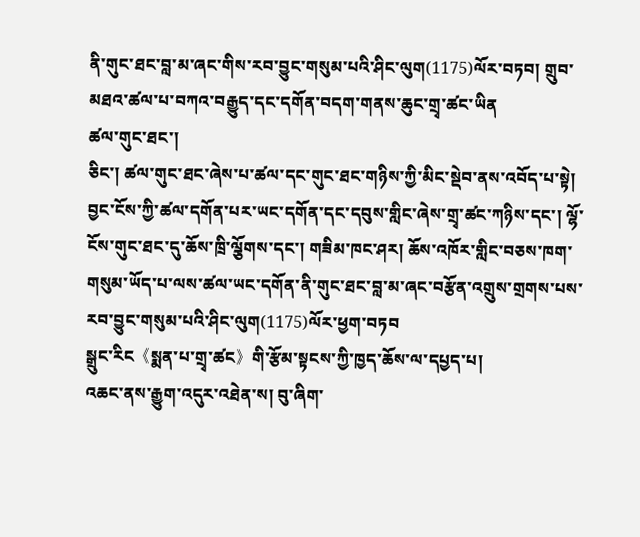ནི་གུང་ཐང་བླ་མ་ཞང་གིས་རབ་བྱུང་གསུམ་པའི་ཤིང་ལུག(1175)ལོར་བཏབ། གྲུབ་མཐའ་ཚལ་པ་བཀའ་བརྒྱུད་དང་དགོན་བདག་གནས་ཆུང་གྲྭ་ཚང་ཡིན
ཚལ་གུང་ཐང་།
ཅིང་། ཚལ་གུང་ཐང་ཞེས་པ་ཚལ་དང་གུང་ཐང་གཉིས་ཀྱི་མིང་སྡེབ་ནས་འབོད་པ་སྟེ། བྱང་ངོས་ཀྱི་ཚལ་དགོན་པར་ཡང་དགོན་དང་དབུས་གླིང་ཞེས་གྲྭ་ཚང་ཀཉིས་དང་། ལྷོ་ངོས་གུང་ཐང་དུ་ཆོས་ཁྲི་ལྕོགས་དང་། གཟིམ་ཁང་ཤར། ཆོས་འཁོར་གླིང་བཅས་ཁག་གསུམ་ཡོད་པ་ལས་ཚལ་ཡང་དགོན་ནི་གུང་ཐང་བླ་མ་ཞང་བརྩོན་འགྲུས་གྲགས་པས་རབ་བྱུང་གསུམ་པའི་ཤིང་ལུག(1175)ལོར་ཕྱག་བཏབ
སྒྲུང་རིང《སྨན་པ་གྲྭ་ཚང》གི་རྩོམ་སྟངས་ཀྱི་ཁྱད་ཆོས་ལ་དཔྱད་པ།
འཆང་ནས་རྒྱུག་འདུར་འཐེན་ས། བུ་ཞིག་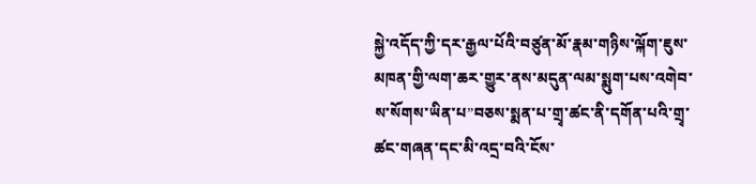སྐྱེ་འདོད་ཀྱི་དར་རྒྱལ་པོའི་བཙུན་མོ་རྣམ་གཉིས་ལྐོག་ཇུས་མཁན་གྱི་ལག་ཆར་གྱུར་ནས་མདུན་ལམ་སྨུག་པས་འགེབ་ས་སོགས་ཡིན་པ”བཅས་སྨན་པ་གྲྭ་ཚང་ནི་དགོན་པའི་གྲྭ་ཚང་གཞན་དང་མི་འདྲ་བའི་ངོས་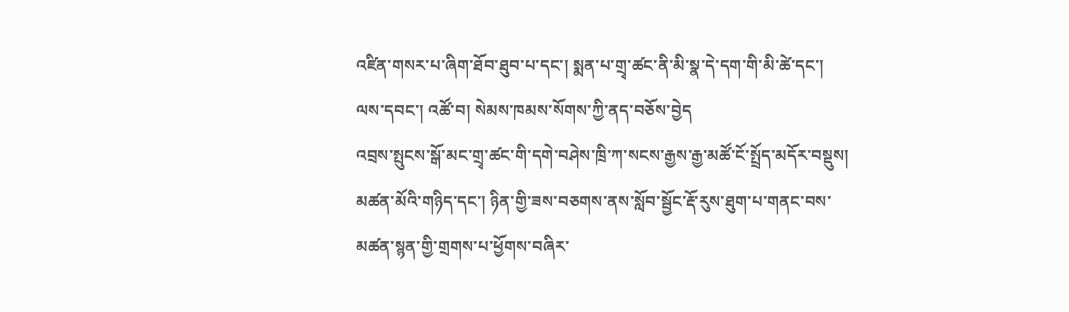འཛིན་གསར་པ་ཞིག་ཐོབ་ཐུབ་པ་དང་། སྨན་པ་གྲྭ་ཚང་ནི་མི་སྣ་དེ་དག་གི་མི་ཚེ་དང་། ལས་དབང་། འཚོ་བ། སེམས་ཁམས་སོགས་ཀྱི་ནད་བཅོས་བྱེད
འབྲས་སྤུངས་སྒོ་མང་གྲྭ་ཚང་གི་དགེ་བཤེས་ཁྲི་ཀ་སངས་རྒྱས་རྒྱ་མཚོ་ངོ་སྤྲོད་མདོར་བསྡུས།
མཚན་མོའི་གཉིད་དང་། ཉིན་གྱི་ཟས་བཅགས་ནས་སློབ་སྦྱོང་རྡོ་རུས་ཐུག་པ་གནང་བས་མཚན་སྙན་གྱི་གྲགས་པ་ཕྱོགས་བཞིར་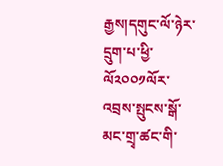རྒྱས།དགུང་ལོ་ཉེར་དྲུག་པ་ཕྱི་ལོ༢༠༠༡ལོར་འབྲས་སྤུངས་སྒོ་མང་གྲྭ་ཚང་གི་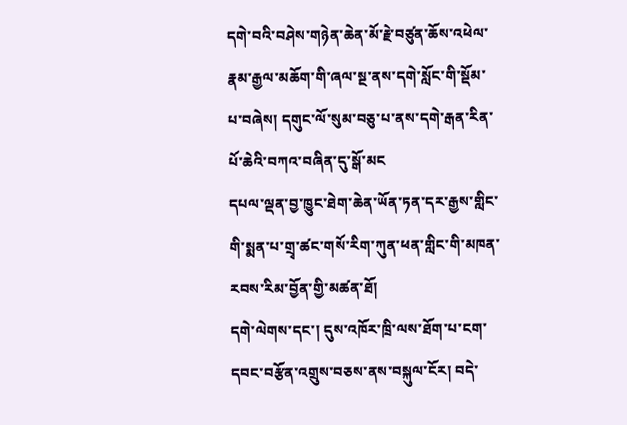དགེ་བའི་བཤེས་གཉེན་ཆེན་མོ་རྗེ་བཙུན་ཆོས་འཕེལ་རྣམ་རྒྱལ་མཆོག་གི་ཞལ་སྔ་ནས་དགེ་སློང་གི་སྡོམ་པ་བཞེས། དགུང་ལོ་སུམ་བཅུ་པ་ནས་དགེ་རྒན་རིན་པོ་ཆེའི་བཀའ་བཞིན་དུ་སྒོ་མང
དཔལ་ལྡན་བྱ་ཁྱུང་ཐེག་ཆེན་ཡོན་ཏན་དར་རྒྱས་གླིང་གི་སྨན་པ་གྲྭ་ཚང་གསོ་རིག་ཀུན་ཕན་གླིང་གི་མཁན་རབས་རིམ་བྱོན་གྱི་མཚན་ཐོ།
དགེ་ལེགས་དང་། དུས་འཁོར་ཁྲི་ལས་ཐོག་པ་ངག་དབང་བརྩོན་འགྲུས་བཅས་ནས་བསྐུལ་ངོར། བདེ་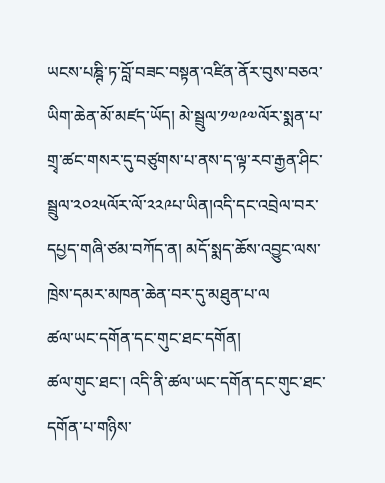ཡངས་པཎྚི་ཏ་བློ་བཟང་བསྟན་འཛིན་ནོར་བུས་བཅའ་ཡིག་ཆེན་མོ་མཛད་ཡོད། མེ་སྦྲུལ་༡༧༩༧ལོར་སྨན་པ་གྲྭ་ཚང་གསར་དུ་བཙུགས་པ་ནས་ད་ལྟ་རབ་རྒྱན་ཤིང་སྦྲུལ་༢༠༢༥ལོར་ལོ་༢༢༩པ་ཡིན།འདི་དང་འབྲེལ་བར་དཔྱད་གཞི་ཙམ་བཀོད་ན། མདོ་སྨད་ཆོས་འབྱུང་ལས་ཁྲེས་དམར་མཁན་ཆེན་བར་དུ་མཐུན་པ་ལ
ཚལ་ཡང་དགོན་དང་གུང་ཐང་དགོན།
ཚལ་གུང་ཐང་། འདི་ནི་ཚལ་ཡང་དགོན་དང་གུང་ཐང་དགོན་པ་གཉིས་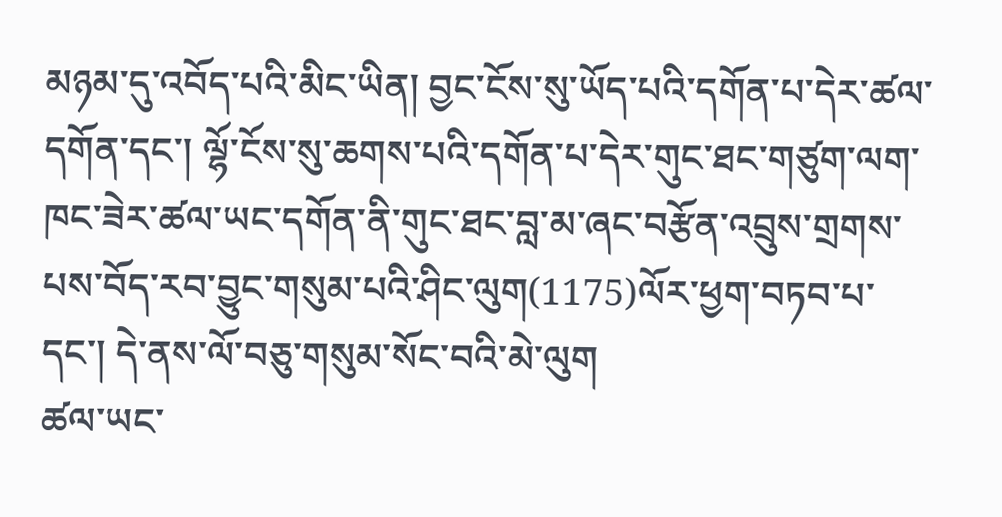མཉམ་དུ་འབོད་པའི་མིང་ཡིན། བྱང་ངོས་སུ་ཡོད་པའི་དགོན་པ་དེར་ཚལ་དགོན་དང་། ལྷོ་ངོས་སུ་ཆགས་པའི་དགོན་པ་དེར་གུང་ཐང་གཙུག་ལག་ཁང་ཟེར་ཚལ་ཡང་དགོན་ནི་གུང་ཐང་བླ་མ་ཞང་བརྩོན་འབྲུས་གྲགས་པས་བོད་རབ་བྱུང་གསུམ་པའི་ཤིང་ལུག(1175)ལོར་ཕྱག་བཏབ་པ་དང་། དེ་ནས་ལོ་བཅུ་གསུམ་སོང་བའི་མེ་ལུག
ཚལ་ཡང་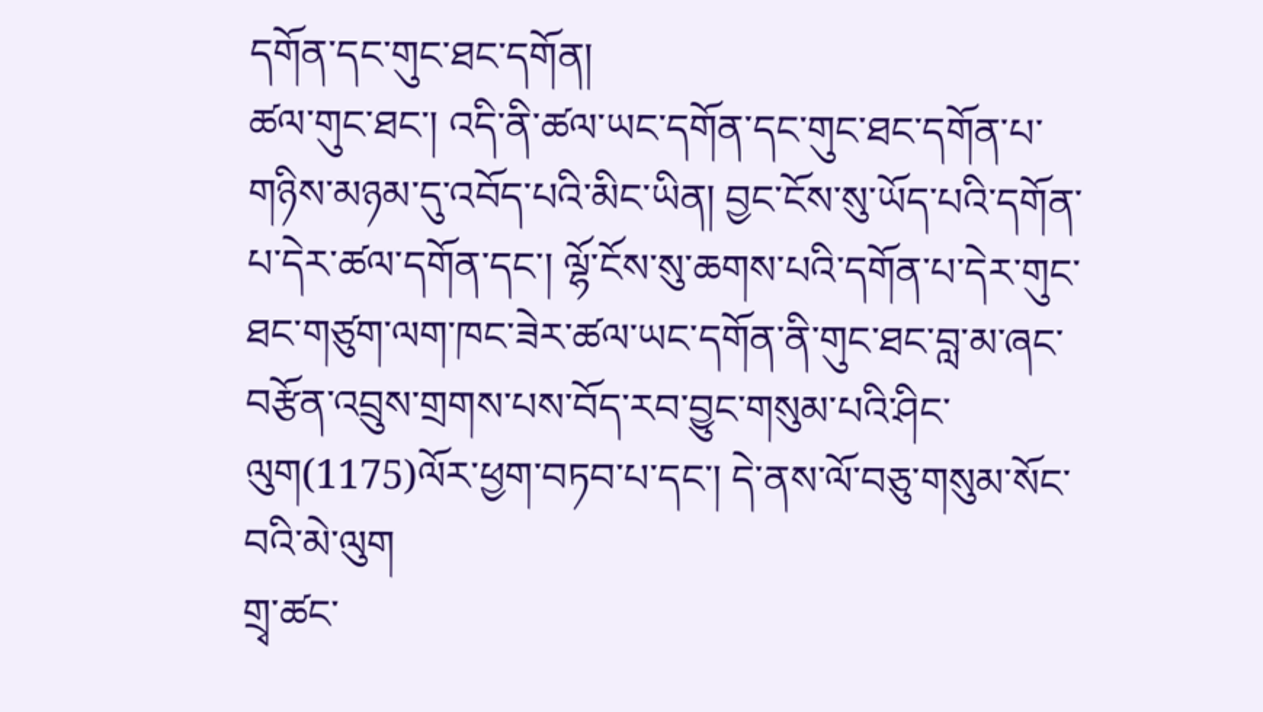དགོན་དང་གུང་ཐང་དགོན།
ཚལ་གུང་ཐང་། འདི་ནི་ཚལ་ཡང་དགོན་དང་གུང་ཐང་དགོན་པ་གཉིས་མཉམ་དུ་འབོད་པའི་མིང་ཡིན། བྱང་ངོས་སུ་ཡོད་པའི་དགོན་པ་དེར་ཚལ་དགོན་དང་། ལྷོ་ངོས་སུ་ཆགས་པའི་དགོན་པ་དེར་གུང་ཐང་གཙུག་ལག་ཁང་ཟེར་ཚལ་ཡང་དགོན་ནི་གུང་ཐང་བླ་མ་ཞང་བརྩོན་འབྲུས་གྲགས་པས་བོད་རབ་བྱུང་གསུམ་པའི་ཤིང་ལུག(1175)ལོར་ཕྱག་བཏབ་པ་དང་། དེ་ནས་ལོ་བཅུ་གསུམ་སོང་བའི་མེ་ལུག
གྲྭ་ཚང་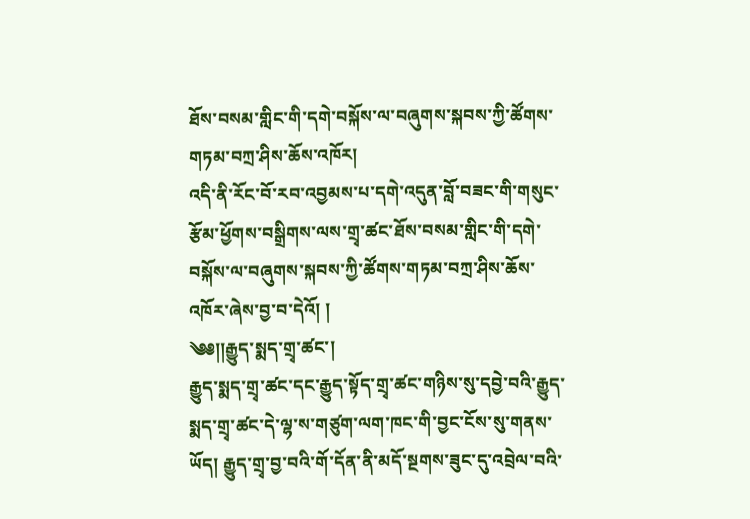ཐོས་བསམ་གླིང་གི་དགེ་བསྐོས་ལ་བཞུགས་སྐབས་ཀྱི་ཚོགས་གཏམ་བཀྲ་ཤིས་ཆོས་འཁོར།
འདི་ནི་རོང་བོ་རབ་འབྱམས་པ་དགེ་འདུན་བློ་བཟང་གི་གསུང་རྩོམ་ཕྱོགས་བསྒྲིགས་ལས་གྲྭ་ཚང་ཐོས་བསམ་གླིང་གི་དགེ་བསྐོས་ལ་བཞུགས་སྐབས་ཀྱི་ཚོགས་གཏམ་བཀྲ་ཤིས་ཆོས་འཁོར་ཞེས་བྱ་བ་དེའོ། །
༄༅།།རྒྱུད་སྨད་གྲྭ་ཚང་།
རྒྱུད་སྨད་གྲྭ་ཚང་དང་རྒྱུད་སྟོད་གྲྭ་ཚང་གཉིས་སུ་དབྱེ་བའི་རྒྱུད་སྨད་གྲྭ་ཚང་དེ་ལྷ་ས་གཙུག་ལག་ཁང་གི་བྱང་ངོས་སུ་གནས་ཡོད། རྒྱུད་གྲྭ་བྱ་བའི་གོ་དོན་ནི་མདོ་སྔགས་ཟུང་དུ་འབྲེལ་བའི་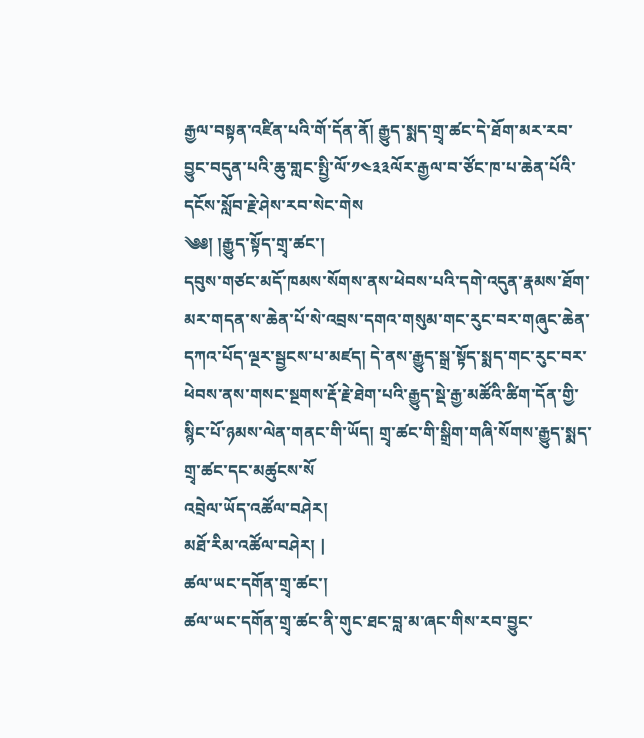རྒྱལ་བསྟན་འཛིན་པའི་གོ་དོན་ནོ། རྒྱུད་སྨད་གྲྭ་ཚང་དེ་ཐོག་མར་རབ་བྱུང་བདུན་པའི་ཆུ་གླང་སྤྱི་ལོ་༡༤༣༣ལོར་རྒྱལ་བ་ཙོང་ཁ་པ་ཆེན་པོའི་དངོས་སློབ་རྗེ་ཤེས་རབ་སེང་གེས
༄༅། །རྒྱུད་སྟོད་གྲྭ་ཚང་།
དབུས་གཙང་མདོ་ཁམས་སོགས་ནས་ཕེབས་པའི་དགེ་འདུན་རྣམས་ཐོག་མར་གདན་ས་ཆེན་པོ་སེ་འབྲས་དགའ་གསུམ་གང་རུང་བར་གཞུང་ཆེན་དཀའ་པོད་ལྔར་སྦྱངས་པ་མཛད། དེ་ནས་རྒྱུད་སྒྲ་སྟོད་སྨད་གང་རུང་བར་ཕེབས་ནས་གསང་སྔགས་རྡོ་རྗེ་ཐེག་པའི་རྒྱུད་སྡེ་རྒྱ་མཚོའི་ཚིག་དོན་གྱི་སྙིང་པོ་ཉམས་ལེན་གནང་གི་ཡོད། གྲྭ་ཚང་གི་སྒྲིག་གཞི་སོགས་རྒྱུད་སྨད་གྲྭ་ཚང་དང་མཚུངས་སོ
འབྲེལ་ཡོད་འཚོལ་བཤེར།
མཐོ་རིམ་འཚོལ་བཤེར། |
ཚལ་ཡང་དགོན་གྲྭ་ཚང་།
ཚལ་ཡང་དགོན་གྲྭ་ཚང་ནི་གུང་ཐང་བླ་མ་ཞང་གིས་རབ་བྱུང་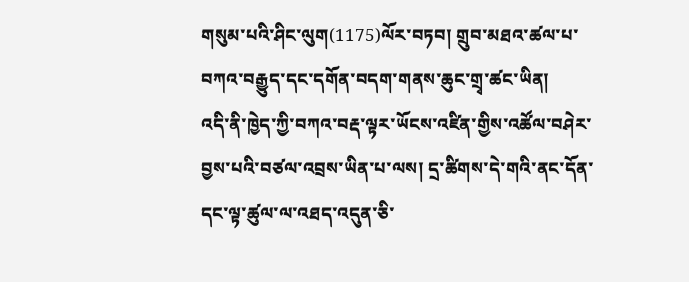གསུམ་པའི་ཤིང་ལུག(1175)ལོར་བཏབ། གྲུབ་མཐའ་ཚལ་པ་བཀའ་བརྒྱུད་དང་དགོན་བདག་གནས་ཆུང་གྲྭ་ཚང་ཡིན།
འདི་ནི་ཁྱེད་ཀྱི་བཀའ་བརྡ་ལྟར་ཡོངས་འཛིན་གྱིས་འཚོལ་བཤེར་བྱས་པའི་བཙལ་འབྲས་ཡིན་པ་ལས། དྲ་ཚིགས་དེ་གའི་ནང་དོན་དང་ལྟ་ཚུལ་ལ་འཐད་འདུན་ཅི་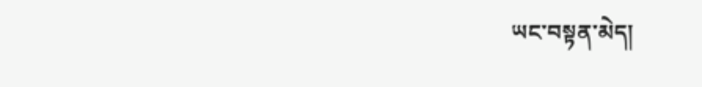ཡང་བསྟན་མེད།